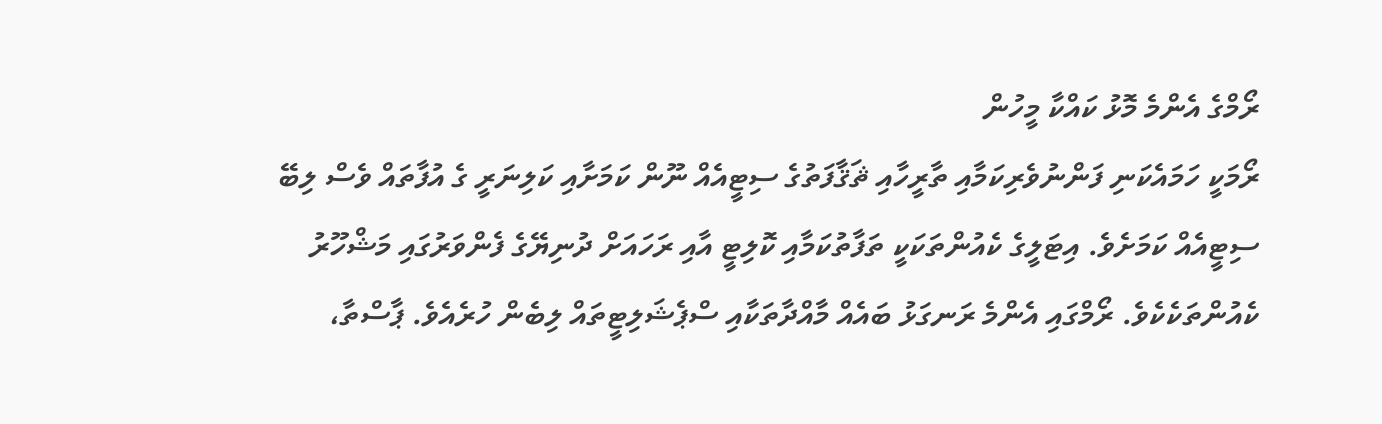ރޯމްގެ އެންމެ މޮޅު ކައްކާ މީހުން
ރޯމަކީ ހަމައެކަނި ފަންނުވެރިކަމާއި ތާރީހާއި ޘަޤާފަތުގެ ސިޓީއެއް ނޫން ކަމަށާއި ކަލިނަރީ ގެ އުފާތައް ވެސް ލިބޭ ސިޓީއެއް ކަމަށެވެ. އިޓަލީގެ ކެއުންތަކަކީ ތަފާތުކަމާއި ކޮލިޓީ އާއި ރަހައަށް ދުނިޔޭގެ ފެންވަރުގައި މަޝްހޫރު ކެއުންތަކެކެވެ. ރޯމްގައި އެންމެ ރަނގަޅު ބައެއް މާއްދާތަކާއި ސްޕެޝަލިޓީތައް ލިބެން ހުރެއެވެ. ޕާސްތާ،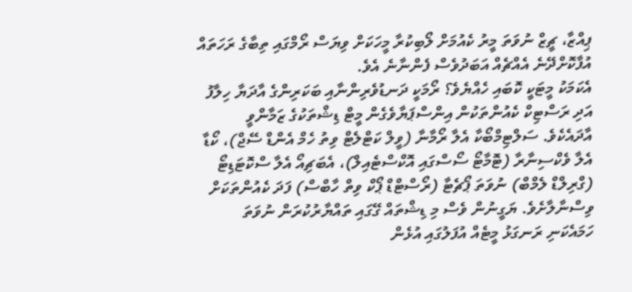ޕިއްޒާ، ޗީޒް ނުވަތަ މީރު ކެއުމަށް ލޯބިކުރާ މީހަކަށް ވިޔަސް ރޯމްގައި ތިބާގެ ރަހަތައް އުފާކޮށްދޭނެ އެއްޗެއް އަބަދުވެސް ފެންނާނެ އެވެ.
އެކަމަކު މީޓަކީ ކޮބައި ހެއްޔެވެ؟ ރޯމަކީ ދަނޑުވެރިންނާއި ބަކަރިންގެ އާދަޔާ ހިލާފު އަދި ރަސްޓިކް ކެއުންތަކުން އިންސްޕަޔާވެގެން މީޓް ޑިޝްތަކުގެ ޒަމާންވީ އާދައެކެވެ. ސަލްޓިމްބޯކާ އެލާ ރޯމާނާ (ވީލް ކަޓްލެޓް ވިތު ހެމް އެންޑް ސޭޖް)، ކޯޑާ އެލާ ވެކްސިނާރާ (ޓޮމާޓޯ ސޯސްގައި އޮކްސްޓެއިލް)، އެބަޗިއޯ އެލާ ސްކޮޓަޑިޓޯ (ގްރިލްޑް ލެމްބް) ނުވަތަ ޕޯޗެޓާ (ރޯސްޓްޑް ޕޯކް ވިތް ހާބްސް) ފަދަ ކެއުންތަކަށް ވިސްނާލާށެވެ. ޔަގީނުން ވެސް މި ޑިޝްތައް ގޭގައި ތައްޔާރުކުރަން ނުވަތަ ހަމައެކަނި ރަނގަޅު މީޓެއް އުފަލުގައި އުޅެން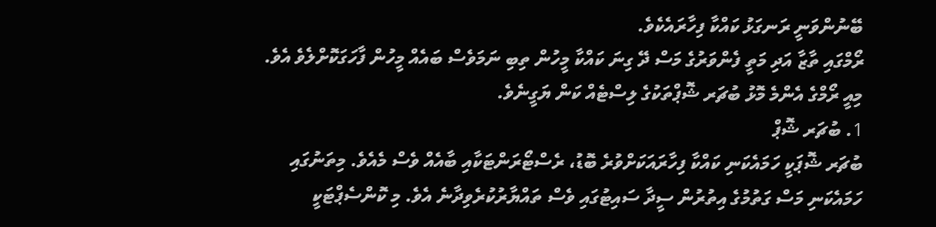ބޭނުންވަނީ ރަނގަޅު ކައްކާ ފިހާރައެކެވެ.
ރޯމްގައި ތާޒާ އަދި މަތީ ފެންވަރުގެ މަސް ދޭ ގިނަ ކައްކާ މީހުން ތިބި ނަމަވެސް ބައެއް މީހުން ފާހަގަކޮށްލެވެ އެވެ. މިއީ ރޯމްގެ އެންމެ މޮޅު ބުޗަރ ޝޮޕްތަކުގެ ލިސްޓެއް ކަން ޔަގީނެވެ.
1. ބުޗަރ ޝޮޕް
ބުޗަރ ޝޮޕަކީ ހަމައެކަނި ކައްކާ ފިހާރައަކަށްވުރެ ބޮޑު، ރެސްޓޯރަންޓަކާއި ބާއެއް ވެސް މެއެވެ. މިތަނުގައި ހަމައެކަނި މަސް ގަތުމުގެ އިތުރުން ސީދާ ސައިޓުގައި ވެސް ތައްޔާރުކުރެވިދާނެ އެވެ. މި ކޮންސެޕްޓަކީ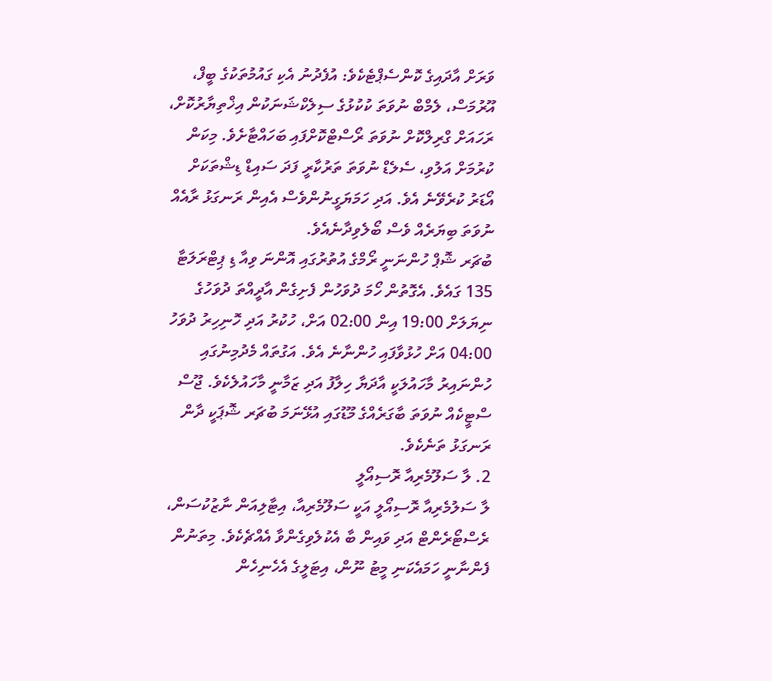ވަރަށް އާދައިގެ ކޮންސެޕްޓެކެވެ: އުފެދުނު އެކި ގައުމުތަކުގެ ބީފް، އޫރުމަސް، ލެމްބް ނުވަތަ ކުކުޅުގެ ސިލެކްޝަނަކުން އިޚްތިޔާރުކޮށް، ރަހައަށް ގްރިލްކޮށް ނުވަތަ ރޯސްޓްކޮށްފައި ބަހައްޓާށެވެ. މިކަން ކުރުމަށް އަލުވި، ސެލެޑް ނުވަތަ ތަރުކާރީ ފަދަ ސައިޑް ޑިޝްތަކަށް އޯޑަރު ކުރެވޭނެ އެވެ. އަދި ހަމަޔަގީނުންވެސް އެއިން ރަނގަޅު ރާއެއް ނުވަތަ ބިޔަރެއް ވެސް ބޯލެވިދާނެއެވެ.
ބުޗަރ ޝޮޕް ހުންނަނީ ރޯމްގެ އުތުރުގައި އޮންނަ ވިއާ ޑި ޕިޓްރަލަޓާ 135 ގައެވެ. އެގޮތުން ހޯމަ ދުވަހުން ފެށިގެން އާދީއްތަ ދުވަހުގެ ނިޔަލަށް 19:00 އިން 02:00 އަށް، ހުކުރު އަދި ހޮނިހިރު ދުވަހު 04:00 އަށް ހުޅުވާފައި ހުންނާނެ އެވެ. އަގުތައް މެދުމިނުގައި ހުންނައިރު މާހައުލަކީ އާދަޔާ ހިލާފު އަދި ޒަމާނީ މާހައުލެކެވެ. ޖޫސް ސްޓީކެއް ނުވަތަ ބާގަރެއްގެ މޫޑުގައި އުޅޭނަމަ ބުޗަރ ޝޮޕަކީ ދާން ރަނގަޅު ތަނެކެވެ.
2. ލާ ސަލޫމެރިއާ ރޮސިއޯލީ
ލާ ސަލުމެރިއާ ރޮސިއޯލީ އަކީ ސަލޫމެރިއާ، އިޓާލިއަން ނާޒުކުސަން، ރެސްޓޯރެންޓް އަދި ވައިން ބާ އެކުލެވިގެންވާ އެއްޗެކެވެ. މިތަނުން ފެންނާނީ ހަމައެކަނި މީޓު ނޫން، އިޓަލީގެ އެހެނިހެން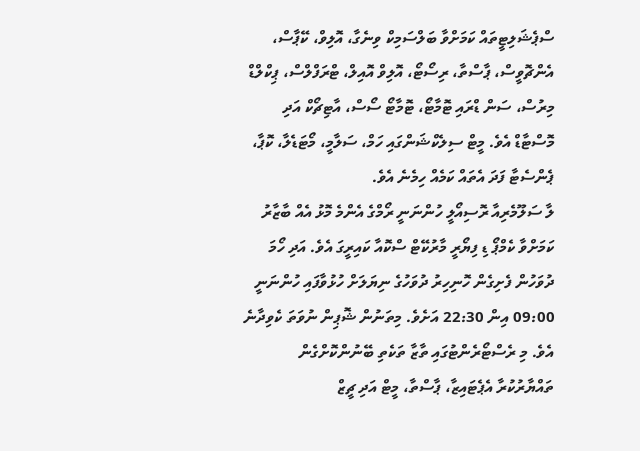ސްޕެޝަލިޓީތައް ކަމަށްވާ ބަލްސަމިކް ވިނެގާ، އޮލިވް، ކޭޕާސް، އެންޗޮވީސް، ޕާސްތާ، ރިސޯޓޯ، އޮލިވް އޮއިލް، ޓްރަފްލްސް، ޕިކްލްޑް މިރުސް، ސަން ޑްރައި ޓޮމާޓޯ، ޓޮމާޓޯ ސޯސް، އާޓިޗޯކް އަދި މޮސްޓާޑް އެވެ. މީޓް ސިލެކްޝަންގައި ހަމް، ސަލާމީ، މޯޓަޑެލާ، ކޮޕާ، ޕެންސެޓާ ފަދަ އެތައް ކަމެއް ހިމެނެ އެވެ.
ލާ ސަލޫމެރިއާ ރޮސިއޯލީ ހުންނަނީ ރޯމްގެ އެންމެ މޮޅު އެއް ބާޒާރު ކަމަށްވާ ކެމްޕޯ ޑި ފިޔޯރީ މާރުކޭޓް ސްކޮއާ ކައިރީގަ އެވެ. އަދި ހޯމަ ދުވަހުން ފެށިގެން ހޮނިހިރު ދުވަހުގެ ނިޔަލަށް ހުޅުވާފައި ހުންނަނީ 09:00 އިން 22:30 އަށެވެ. މިތަނުން ޝޮޕިން ނުވަތަ ކެވިދާނެ އެވެ. މި ރެސްޓޯރެންޓުގައި ތާޒާ ތަކެތި ބޭނުންކޮށްގެން ތައްޔާރުކުރާ އެޕެޓައިޒާ، ޕާސްތާ، މީޓް އަދި ޗީޒް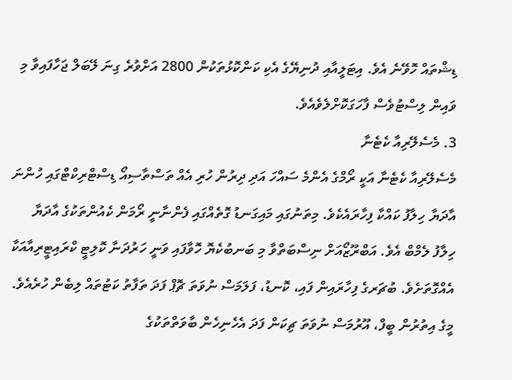ޑިޝްތައް ހޮވޭނެ އެވެ. އިޓަލީއާއި ދުނިޔޭގެ އެކި ކަންކޮޅުތަކުން 2800 އަށްވުރެ ގިނަ ލޭބަލް ޖަހާފައިވާ މި ވައިން ލިސްޓުވެސް ފާހަގަކޮށްލެވެއެވެ.
3. މެސެލޭރިއާ ކެޓެނާ
މެސެލޭރިއާ ކެޓެނާ އަކީ ރޯމްގެ އެންމެ ސައްހަ އަދި ދިރުން ހުރި އެއް ތަސްތާސިއޯ ޑިސްޓްރިކްޓްގައި ހުންނަ އާދަޔާ ހިލާފު ކައްކާ ފިހާރައެކެވެ. މިތަނުގައި މައިގަނޑު ގޮތެއްގައި ފެންނާނީ ރޯމަން ކެއުންތަކުގެ އާދަޔާ ހިލާފު ލެމްބް އެވެ. އަބްރޫޒޯއަށް ނިސްބަތްވާ މި ބަނބުކެޔޮ ހޮވާފައި ވަނީ ހަރުދަނާ ކޮލިޓީ ކްރައިޓީރިއާއަކާ އެއްގޮތަށެވެ. ބުޗަރގެ ފިހާރައިން ފައި، ކޮނޑު، ފަލަމަސް ނުވަތަ ޗޮޕް ފަދަ ތަފާތު ކަޓުތައް ލިބެން ހުރެއެވެ. މީގެ އިތުރުން ބީފް، އޫރުމަސް ނުވަތަ ޗިކަން ފަދަ އެހެނިހެން ބާވަތްތަކުގެ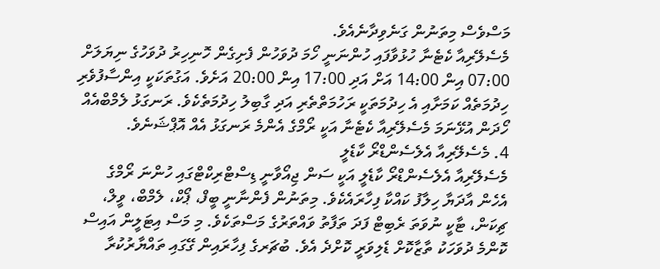މަސްވެސް މިތަނުން ގަނެވިދާނެއެވެ.
މެސެލޭރިއާ ކެޓެނާ ހުޅުވާފައި ހުންނަނީ ހޯމަ ދުވަހުން ފެށިގެން ހޮނިހިރު ދުވަހުގެ ނިޔަލަށް 07:00 އިން 14:00 އަށް އަދި 17:00 އިން 20:00 އަށެވެ. އަގުތަކަކީ އިންސާފުވެރި ހިދުމަތެއް ކަމަށާއި އެ ހިދުމަތަކީ ރަހުމަތްތެރި އަދި ގާބިލު ހިދުމަތެކެވެ. ރަނގަޅު ލެމްބްއެއް ހޯދަން އުޅޭނަމަ މެސެލޭރިއާ ކެޓެނާ އަކީ ރޯމްގެ އެންމެ ރަނގަޅު އެއް އޮޕްޝަނެވެ.
4. މެސެލޭރިއާ އެލެސެންޑްރޯ ކާޑެލީ
މެސެލޭރިއާ އެލެސެންޑްރޯ ކާޑެލީ އަކީ ސަން ޖިއޯވާނީ ޑިސްޓްރިކްޓްގައި ހުންނަ ރޯމްގެ އެހެން އާދަޔާ ހިލާފު ކައްކާ ފިހާރައެކެވެ. މިތަނުން ފެންނާނީ ބީފް، ޕޯކް، ލެމްބް، ވީލް، ޗިކަން، ޓާކީ ނުވަތަ ރެބިޓް ފަދަ ތަފާތު ވައްތަރުގެ މަސްތަކެވެ. މި މަސް އިޓަލީން އައިސް ކޮންމެ ދުވަހަކު ތާޒާކޮށް ޑެލިވަރީ ކޮށްދެ އެވެ. ބުޗަރގެ ފިހާރައިން ގޭގައި ތައްޔާރުކުރާ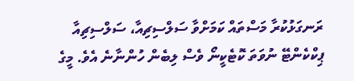ރަނގަޅުކުރާ މަސްތައް ކަމަށްވާ ސަލްސިޗިއާ، ސަލްސިޗިއާ ޕިކްކެންޓޭ ނުވަތަ ކޮޓެކީނޯ ވެސް ލިބެން ހުންނާނެ އެވެ. މީގެ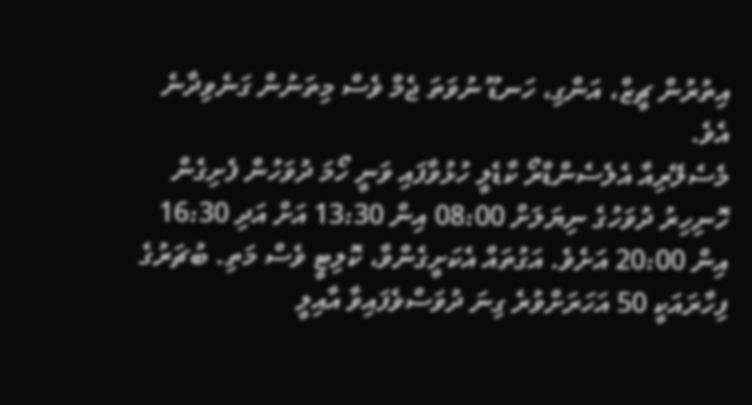އިތުރުން ޗީޒް، އަންގި، ހަނޑޫ ނުވަތަ ޖެމް ވެސް މިތަނުން ގަނެވިދާނެ އެވެ.
މެސެލޭރިއާ އެލެސެންޑްރޯ ކާޑެލީ ހުޅުވާފައި ވަނީ ހޯމަ ދުވަހުން ފެށިގެން ހޮނިހިރު ދުވަހުގެ ނިޔަލަށް 08:00 އިން 13:30 އަށް އަދި 16:30 އިން 20:00 އަށެވެ. އަގުތައް އެކަށީގެންވާ، ކޮލިޓީ ވެސް މަތި. ބުޗަރުގެ ފިހާރައަކީ 50 އަހަރަށްވުރެ ގިނަ ދުވަސްވެފައިވާ އާއިލީ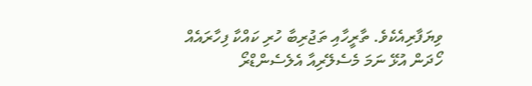ވިޔަފާރިއެކެވެ. ތާރީހާއި ތަޖުރިބާ ހުރި ކައްކާ ފިހާރައެއް ހޯދަން އުޅޭ ނަމަ މެސެލޭރިއާ އެލެސެންޑްރޯ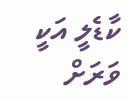ކާޑެލީ އަކީ ވަރަށް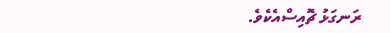ރަނގަޅު ޗޮއިސްއެކެވެ.